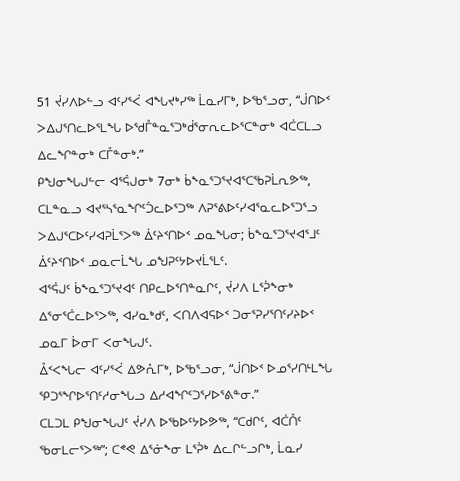51 ᔫᓯᐱᐅᓪᓗ ᐊᑦᓯᕐᐹ ᐊᖓᔪᒃᓯᖅ ᒫᓇᓯᒥᒃ, ᐅᖃᕐᓗᓂ, “ᒎᑎᐅᑉ ᐳᐃᒍᕐᑎᓚᐅᕐᒪᖓ ᐅᖁᒤᓐᓇᕐᑐᒃᑰᕐᓂᕆᓚᐅᕐᑕᓐᓂᒃ ᐊᑖᑕᒪᓗ ᐃᓚᖏᓐᓂᒃ ᑕᒤᓐᓂᒃ.”
ᑭᖑᓂᖓᒍᓪᓕ ᐊᕐᕌᒍᓂᒃ 7ᓂᒃ ᑳᖕᓇᕐᑐᕐᔪᐊᕐᑕᖃᕈᒫᕆᕗᖅ, ᑕᒪᓐᓇᓗ ᐊᔪᕐᓴᕐᓇᖏᑦᑑᓚᐅᕐᑐᖅ ᐱᕈᕐᕕᐅᑦᓯᐊᕐᓇᓚᐅᕐᑐᕐᓗ ᐳᐃᒍᕐᑕᐅᑦᓯᐊᕈᒫᕐᐳᖅ ᐄᑦᔨᑉᑎᐅᑉ ᓄᓇᖓᓂ; ᑳᖕᓇᕐᑐᕐᔪᐊᕐᒧᑦ ᐄᑦᔨᑉᑎᐅᑉ ᓄᓇᓕᒫᖓ ᓄᖑᕈᑦᔭᐅᔪᒫᕐᒪᑦ.
ᐊᕐᕌᒍᑦ ᑳᖕᓇᕐᑐᕐᔪᐊᑦ ᑎᑭᓚᐅᕐᑎᓐᓇᒋᑦ, ᔫᓯᐱ ᒪᕐᕉᖕᓂᒃ ᐃᕐᓂᕐᑖᓚᐅᕐᐳᖅ, ᐊᓯᓇᒃᑯᑦ, ᐸᑎᐱᐊᕋᐅᑉ ᑐᓂᕐᕈᓯᕐᑎᑦᓯᔨᐅᑉ ᓄᓇᒥ ᐆᓂᒥ ᐸᓂᖓᒍᑦ.
ᐂᑉᐸᖓᓕ ᐊᑦᓯᕐᐹ ᐃᕗᕅᒥᒃ, ᐅᖃᕐᓗᓂ, “ᒎᑎᐅᑉ ᐅᓄᕐᓯᑎᒻᒪᖓ ᕿᑐᕐᖏᐅᕐᑎᑦᓱᓂᖓᓗ ᐃᓱᐊᖏᑦᑐᕐᓯᐅᕐᕕᓐᓂ.”
ᑕᒪᑐᒪ ᑭᖑᓂᖓᒍᑦ ᔫᓯᐱ ᐅᖃᐅᑦᔭᐅᕗᖅ, “ᑕᑯᒋᑦ, ᐊᑖᑍᑦ ᖃᓂᒪᓕᕐᐳᖅ”; ᑕᕝᕙ ᐃᕐᓃᖕᓂ ᒪᕐᕉᒃ ᐃᓚᒋᓪᓗᒋᒃ, ᒫᓇᓯ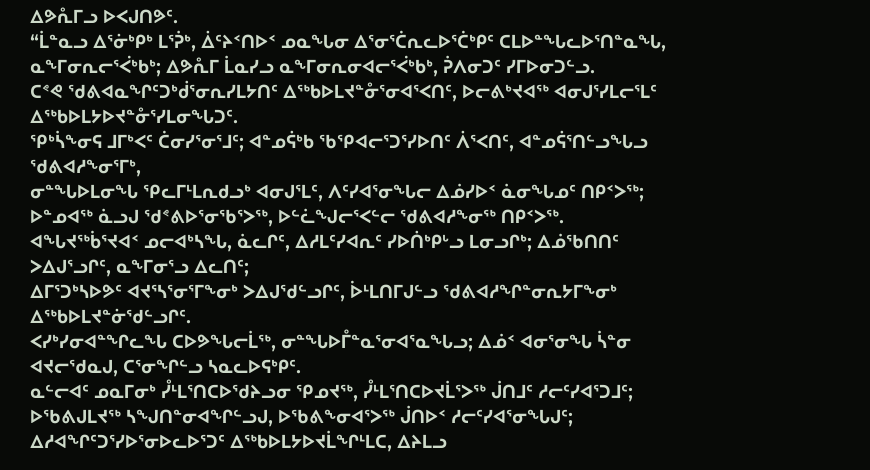ᐃᕗᕅᒥᓗ ᐅᐸᒍᑎᕗᑦ.
“ᒫᓐᓇᓗ ᐃᕐᓃᒃᑭᒃ ᒪᕐᕉᒃ, ᐄᑦᔨᑉᑎᐅᑉ ᓄᓇᖓᓂ ᐃᕐᓂᕐᑖᕆᓚᐅᕐᑖᒃᑭᑦ ᑕᒪᐅᓐᖓᓚᐅᕐᑎᓐᓇᖓ, ᓇᖕᒥᓂᕆᓕᕐᐹᒃᑲᒃ; ᐃᕗᕅᒥ ᒫᓇᓯᓗ ᓇᖕᒥᓂᕆᓂᐊᓕᕐᐹᒃᑲᒃ, ᕉᐱᓂᑐᑦ ᓯᒥᐅᓂᑐᓪᓗ.
ᑕᕝᕙ ᖁᕕᐊᓇᖏᑦᑐᒃᑰᕐᓂᕆᓯᒪᔭᑎᑦ ᐃᖅᑲᐅᒪᔪᓐᓁᕐᓂᐊᕐᐸᑎᑦ, ᐅᓕᕕᒃᔪᐊᖅ ᐊᓂᒍᕐᓯᒪᓕᕐᒪᑦ ᐃᖅᑲᐅᒪᔭᐅᔪᓐᓁᕐᓯᒪᓂᖓᑐᑦ.
ᕿᒃᓵᖕᓂᕋ ᒧᒥᒃᐸᑦ ᑖᓂᓯᕐᓂᕐᒧᑦ; ᐊᓐᓄᕌᒃᑲ ᖃᕿᐊᓕᕐᑐᕐᓯᐅᑎᑦ ᐲᕐᐸᑎᑦ, ᐊᓐᓄᕌᕐᑎᓪᓗᖓᓗ ᖁᕕᐊᓱᖕᓂᕐᒥᒃ,
ᓂᓐᖓᐅᒪᓂᖓ ᕿᓚᒥᒻᒪᕆᑯᓗᒃ ᐊᓂᒍᕐᒪᑦ, ᐱᑦᓯᐊᕐᓂᖓᓕ ᐃᓅᓯᐅᑉ ᓈᓂᖓᓄᑦ ᑎᑭᑉᐳᖅ; ᐅᓐᓄᐊᖅ ᓈᓗᒍ ᖁᕝᕕᐅᕐᓂᖃᕐᐳᖅ, ᐅᓪᓛᖑᓕᕐᐸᓪᓕ ᖁᕕᐊᓱᖕᓂᖅ ᑎᑭᑉᐳᖅ.
ᐊᖓᔪᖅᑳᕐᔪᐊᑉ ᓄᓕᐊᒃᓴᖓ, ᓈᓚᒋᑦ, ᐃᓱᒪᑦᓯᐊᕆᑦ ᓯᐅᑏᒃᑭᒡᓗ ᒪᓂᓗᒋᒃ; ᐃᓅᖃᑎᑎᑦ ᐳᐃᒍᕐᓗᒋᑦ, ᓇᖕᒥᓂᕐᓗ ᐃᓚᑎᑦ;
ᐃᒥᕐᑐᒃᓴᐅᕗᑦ ᐊᔪᕐᓴᕐᓂᕐᒥᖕᓂᒃ ᐳᐃᒍᖁᓪᓗᒋᑦ, ᐆᒻᒪᑎᒥᒍᓪᓗ ᖁᕕᐊᓱᖏᓐᓂᕆᔭᒥᖕᓂᒃ ᐃᖅᑲᐅᒪᔪᓐᓃᖁᓪᓗᒋᑦ.
ᐸᓯᒃᓯᓂᐊᓐᖏᓚᖓ ᑕᐅᕗᖓᓕᒫᖅ, ᓂᓐᖓᐅᒤᓐᓇᕐᓂᐊᕐᓇᖓᓗ; ᐃᓅᑉ ᐊᓂᕐᓂᖓ ᓵᓐᓂ ᐊᔪᓕᖁᓇᒍ, ᑕᕐᓂᖏᓪᓗ ᓴᓇᓚᐅᕋᒃᑭᑦ.
ᓇᓪᓕᐊᑦ ᓄᓇᒥᓂᒃ ᓮᒻᒪᕐᑎᑕᐅᖁᔨᓗᓂ ᕿᓄᔪᖅ, ᓮᒻᒪᕐᑎᑕᐅᔪᒫᕐᐳᖅ ᒎᑎᒧᑦ ᓱᓕᑦᓯᐊᕐᑐᒧᑦ; ᐅᖃᕕᒍᒪᔪᖅ ᓴᖑᑎᓐᓂᐊᖏᓪᓗᒍ, ᐅᖃᕕᖕᓂᐊᕐᐳᖅ ᒎᑎᐅᑉ ᓱᓕᑦᓯᐊᕐᓂᖓᒍᑦ; ᐃᓱᐊᖏᑦᑐᕐᓯᐅᕐᓂᐅᓚᐅᕐᑐᑦ ᐃᖅᑲᐅᒪᔭᐅᔪᒫᖏᒻᒪᑕ, ᐃᔨᒪᓗ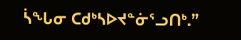ᓵᖓᓂ ᑕᑯᒃᓴᐅᔪᓐᓃᕐᓗᑎᒃ.”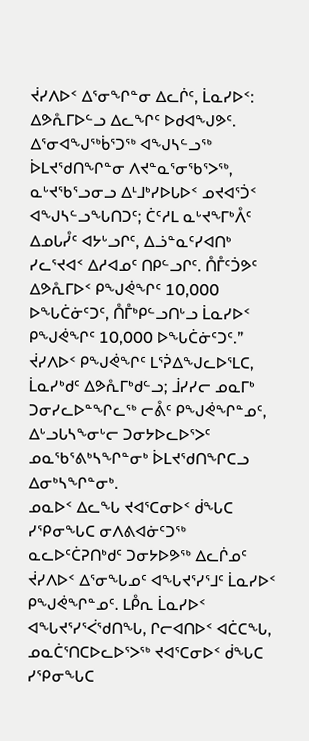ᔫᓯᐱᐅᑉ ᐃᕐᓂᖏᓐᓂ ᐃᓚᒌᑦ, ᒫᓇᓯᐅᑉ: ᐃᕗᕅᒥᐅᓪᓗ ᐃᓚᖏᑦ ᐅᑯᐊᖑᕗᑦ.
ᐃᕐᓂᐊᖑᖅᑳᕐᑐᖅ ᐊᖑᓴᓪᓗᖅ ᐆᒪᔪᖁᑎᖏᓐᓂ ᐱᔪᓐᓇᕐᓂᖃᕐᐳᖅ, ᓇᒡᔪᖃᕐᓗᓂᓗ ᐃᒻᒧᒃᓯᐅᒐᐅᑉ ᓄᔪᐊᕐᑑᑉ ᐊᖑᓴᓪᓗᖓᑎᑐᑦ; ᑖᑦᓱᒪ ᓇᒡᔪᖕᒥᒃᐰᑦ ᐃᓄᒐᓮᑦ ᐊᔭᒡᓗᒋᑦ, ᐃᓘᓐᓇᑦᓯᐊᑎᒃ ᓯᓚᕐᔪᐊᑉ ᐃᓱᐊᓄᑦ ᑎᑭᓪᓗᒋᑦ. ᑍᒤᑦᑑᕗᑦ ᐃᕗᕅᒥᐅᑉ ᑭᖑᕚᖏᑦ 10,000 ᐅᖓᑖᓃᑦᑐᑦ, ᑍᒤᒃᑭᓪᓗᑎᒡᓗ ᒫᓇᓯᐅᑉ ᑭᖑᕚᖏᑦ 10,000 ᐅᖓᑖᓃᑦᑐᑦ.”
ᔫᓯᐱᐅᑉ ᑭᖑᕚᖏᑦ ᒪᕐᕉᐃᖑᓚᐅᕐᒪᑕ, ᒫᓇᓯᒃᑯᑦ ᐃᕗᕅᒥᒃᑯᓪᓗ; ᒨᓯᓯᓕ ᓄᓇᒥᒃ ᑐᓂᓯᓚᐅᓐᖏᓚᖅ ᓕᕔᑦ ᑭᖑᕚᖏᓐᓄᑦ, ᐃᒡᓗᒐᓴᖕᓂᒡᓕ ᑐᓂᔭᐅᓚᐅᕐᐳᑦ ᓄᓇᖃᕐᕕᒃᓴᖏᓐᓂᒃ ᐆᒪᔪᖁᑎᖏᑕᓗ ᐃᓂᒃᓴᖏᓐᓂᒃ.
ᓄᓇᐅᑉ ᐃᓚᖓ ᔪᐊᕐᑕᓂᐅᑉ ᑰᖓᑕ ᓯᕿᓂᖓᑕ ᓂᐱᕕᐊᓃᑦᑐᖅ ᓇᓚᐅᑦᑖᕈᑎᒃᑯᑦ ᑐᓂᔭᐅᕗᖅ ᐃᓚᒌᓄᑦ ᔫᓯᐱᐅᑉ ᐃᕐᓂᖓᓄᑦ ᐊᖓᔪᕐᓯᕐᒧᑦ ᒫᓇᓯᐅᑉ ᑭᖑᕚᖏᓐᓄᑦ. ᒪᑬᕆ ᒫᓇᓯᐅᑉ ᐊᖓᔪᕐᓯᕐᐹᖁᑎᖓ, ᒋᓕᐊᑎᐅᑉ ᐊᑖᑕᖓ, ᓄᓇᑖᕐᑎᑕᐅᓚᐅᕐᐳᖅ ᔪᐊᕐᑕᓂᐅᑉ ᑰᖓᑕ ᓯᕿᓂᖓᑕ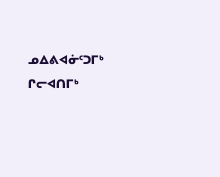ᓄᐃᕕᐊᓃᑦᑐᒥᒃ ᒋᓕᐊᑎᒥᒃ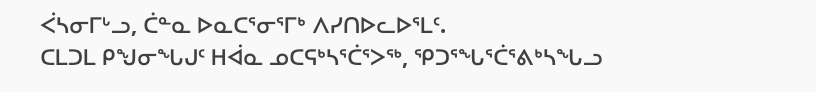ᐹᓴᓂᒥᒡᓗ, ᑖᓐᓇ ᐅᓇᑕᕐᓂᕐᒥᒃ ᐱᓯᑎᐅᓚᐅᕐᒪᑦ.
ᑕᒪᑐᒪ ᑭᖑᓂᖓᒍᑦ ᕼᐋᓇ ᓄᑕᕋᒃᓴᕐᑖᕐᐳᖅ, ᕿᑐᕐᖓᕐᑖᕐᕕᒃᓴᖓᓗ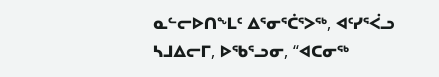ᓇᓪᓕᐅᑎᖕᒪᑦ ᐃᕐᓂᕐᑖᕐᐳᖅ, ᐊᑦᓯᕐᐹᓗ ᓴᒧᐃᓕᒥ, ᐅᖃᕐᓗᓂ, “ᐊᑕᓂᖅ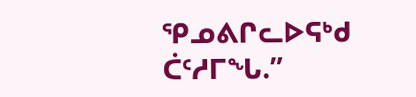ᕿᓄᕕᒋᓚᐅᕋᒃᑯ ᑖᑦᓱᒥᖓ.”